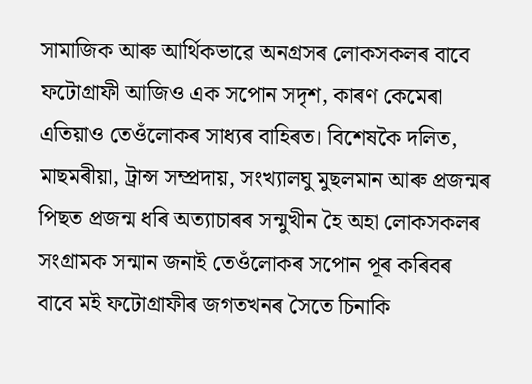সামাজিক আৰু আৰ্থিকভাৱে অনগ্ৰসৰ লোকসকলৰ বাবে ফটোগ্ৰাফী আজিও এক সপোন সদৃশ, কাৰণ কেমেৰা এতিয়াও তেওঁলোকৰ সাধ্যৰ বাহিৰত। বিশেষকৈ দলিত, মাছমৰীয়া, ট্ৰান্স সম্প্ৰদায়, সংখ্যালঘু মুছলমান আৰু প্ৰজন্মৰ পিছত প্ৰজন্ম ধৰি অত্যাচাৰৰ সন্মুখীন হৈ অহা লোকসকলৰ সংগ্ৰামক সন্মান জনাই তেওঁলোকৰ সপোন পূৰ কৰিবৰ বাবে মই ফটোগ্ৰাফীৰ জগতখনৰ সৈতে চিনাকি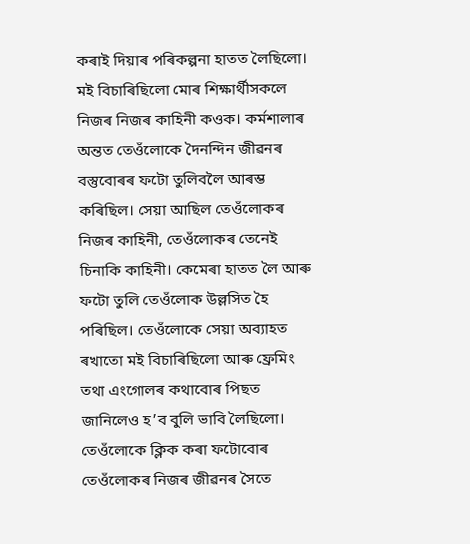কৰাই দিয়াৰ পৰিকল্পনা হাতত লৈছিলো।
মই বিচাৰিছিলো মোৰ শিক্ষাৰ্থীসকলে নিজৰ নিজৰ কাহিনী কওক। কৰ্মশালাৰ অন্তত তেওঁলোকে দৈনন্দিন জীৱনৰ বস্তুবোৰৰ ফটো তুলিবলৈ আৰম্ভ কৰিছিল। সেয়া আছিল তেওঁলোকৰ নিজৰ কাহিনী, তেওঁলোকৰ তেনেই চিনাকি কাহিনী। কেমেৰা হাতত লৈ আৰু ফটো তুলি তেওঁলোক উল্লসিত হৈ পৰিছিল। তেওঁলোকে সেয়া অব্যাহত ৰখাতো মই বিচাৰিছিলো আৰু ফ্ৰেমিং তথা এংগোলৰ কথাবোৰ পিছত জানিলেও হ’ব বুলি ভাবি লৈছিলো।
তেওঁলোকে ক্লিক কৰা ফটোবোৰ তেওঁলোকৰ নিজৰ জীৱনৰ সৈতে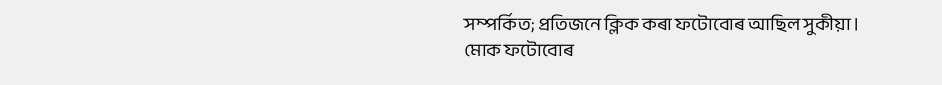সম্পৰ্কিত; প্ৰতিজনে ক্লিক কৰা ফটোবোৰ আছিল সুকীয়া।
মোক ফটোবোৰ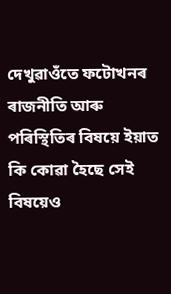দেখুৱাওঁতে ফটোখনৰ ৰাজনীতি আৰু পৰিস্থিতিৰ বিষয়ে ইয়াত কি কোৱা হৈছে সেই বিষয়েও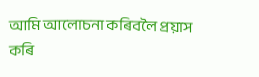আমি আলোচনা কৰিবলৈ প্ৰয়াস কৰি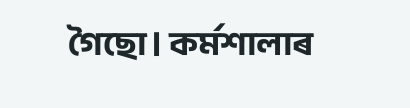গৈছো। কৰ্মশালাৰ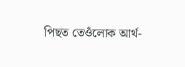পিছত তেওঁলোক আৰ্থ-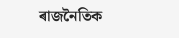ৰাজনৈতিক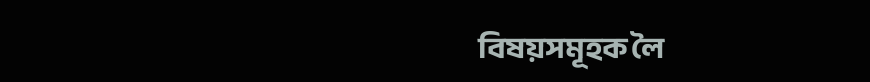বিষয়সমূহক লৈ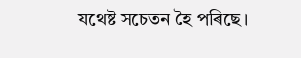যথেষ্ট সচেতন হৈ পৰিছে।